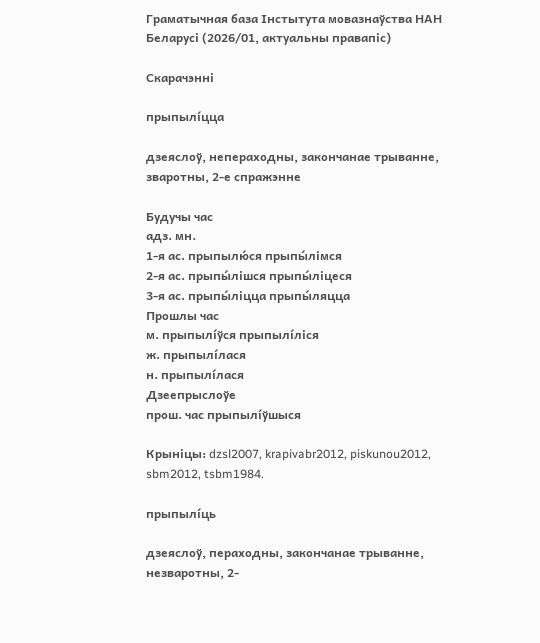Граматычная база Інстытута мовазнаўства НАН Беларусі (2026/01, актуальны правапіс)

Скарачэнні

прыпылі́цца

дзеяслоў, непераходны, закончанае трыванне, зваротны, 2-е спражэнне

Будучы час
адз. мн.
1-я ас. прыпылю́ся прыпы́лімся
2-я ас. прыпы́лішся прыпы́ліцеся
3-я ас. прыпы́ліцца прыпы́ляцца
Прошлы час
м. прыпылі́ўся прыпылі́ліся
ж. прыпылі́лася
н. прыпылі́лася
Дзеепрыслоўе
прош. час прыпылі́ўшыся

Крыніцы: dzsl2007, krapivabr2012, piskunou2012, sbm2012, tsbm1984.

прыпылі́ць

дзеяслоў, пераходны, закончанае трыванне, незваротны, 2-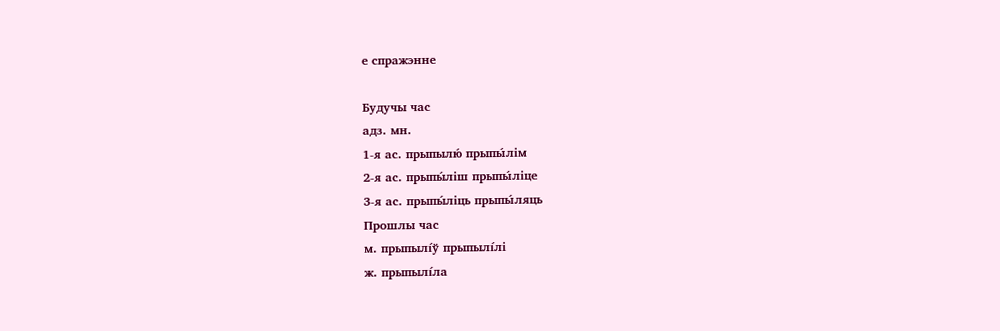е спражэнне

Будучы час
адз. мн.
1-я ас. прыпылю́ прыпы́лім
2-я ас. прыпы́ліш прыпы́ліце
3-я ас. прыпы́ліць прыпы́ляць
Прошлы час
м. прыпылі́ў прыпылі́лі
ж. прыпылі́ла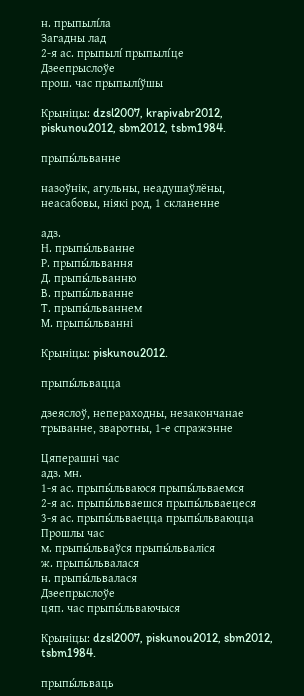н. прыпылі́ла
Загадны лад
2-я ас. прыпылі́ прыпылі́це
Дзеепрыслоўе
прош. час прыпылі́ўшы

Крыніцы: dzsl2007, krapivabr2012, piskunou2012, sbm2012, tsbm1984.

прыпы́льванне

назоўнік, агульны, неадушаўлёны, неасабовы, ніякі род, 1 скланенне

адз.
Н. прыпы́льванне
Р. прыпы́львання
Д. прыпы́льванню
В. прыпы́льванне
Т. прыпы́льваннем
М. прыпы́льванні

Крыніцы: piskunou2012.

прыпы́львацца

дзеяслоў, непераходны, незакончанае трыванне, зваротны, 1-е спражэнне

Цяперашні час
адз. мн.
1-я ас. прыпы́льваюся прыпы́льваемся
2-я ас. прыпы́льваешся прыпы́льваецеся
3-я ас. прыпы́льваецца прыпы́льваюцца
Прошлы час
м. прыпы́льваўся прыпы́льваліся
ж. прыпы́львалася
н. прыпы́львалася
Дзеепрыслоўе
цяп. час прыпы́льваючыся

Крыніцы: dzsl2007, piskunou2012, sbm2012, tsbm1984.

прыпы́льваць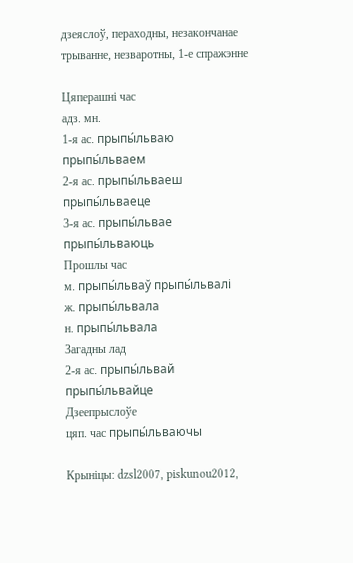дзеяслоў, пераходны, незакончанае трыванне, незваротны, 1-е спражэнне

Цяперашні час
адз. мн.
1-я ас. прыпы́льваю прыпы́льваем
2-я ас. прыпы́льваеш прыпы́льваеце
3-я ас. прыпы́львае прыпы́льваюць
Прошлы час
м. прыпы́льваў прыпы́львалі
ж. прыпы́львала
н. прыпы́львала
Загадны лад
2-я ас. прыпы́львай прыпы́львайце
Дзеепрыслоўе
цяп. час прыпы́льваючы

Крыніцы: dzsl2007, piskunou2012,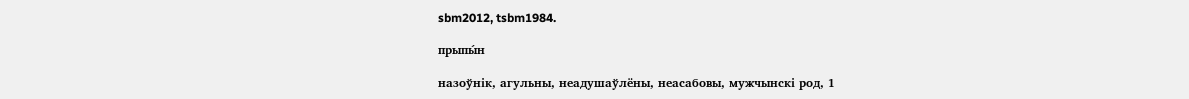sbm2012, tsbm1984.

прыпы́н

назоўнік, агульны, неадушаўлёны, неасабовы, мужчынскі род, 1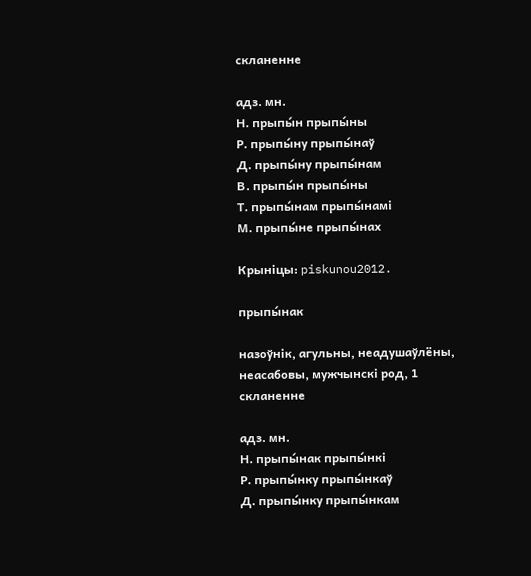скланенне

адз. мн.
Н. прыпы́н прыпы́ны
Р. прыпы́ну прыпы́наў
Д. прыпы́ну прыпы́нам
В. прыпы́н прыпы́ны
Т. прыпы́нам прыпы́намі
М. прыпы́не прыпы́нах

Крыніцы: piskunou2012.

прыпы́нак

назоўнік, агульны, неадушаўлёны, неасабовы, мужчынскі род, 1 скланенне

адз. мн.
Н. прыпы́нак прыпы́нкі
Р. прыпы́нку прыпы́нкаў
Д. прыпы́нку прыпы́нкам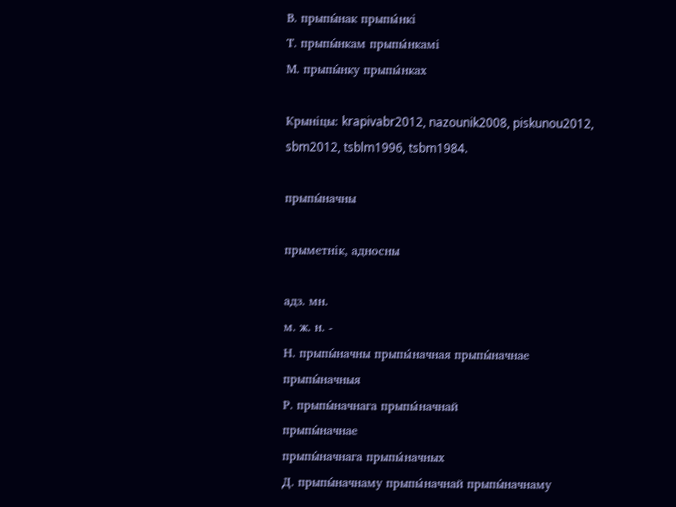В. прыпы́нак прыпы́нкі
Т. прыпы́нкам прыпы́нкамі
М. прыпы́нку прыпы́нках

Крыніцы: krapivabr2012, nazounik2008, piskunou2012, sbm2012, tsblm1996, tsbm1984.

прыпы́начны

прыметнік, адносны

адз. мн.
м. ж. н. -
Н. прыпы́начны прыпы́начная прыпы́начнае прыпы́начныя
Р. прыпы́начнага прыпы́начнай
прыпы́начнае
прыпы́начнага прыпы́начных
Д. прыпы́начнаму прыпы́начнай прыпы́начнаму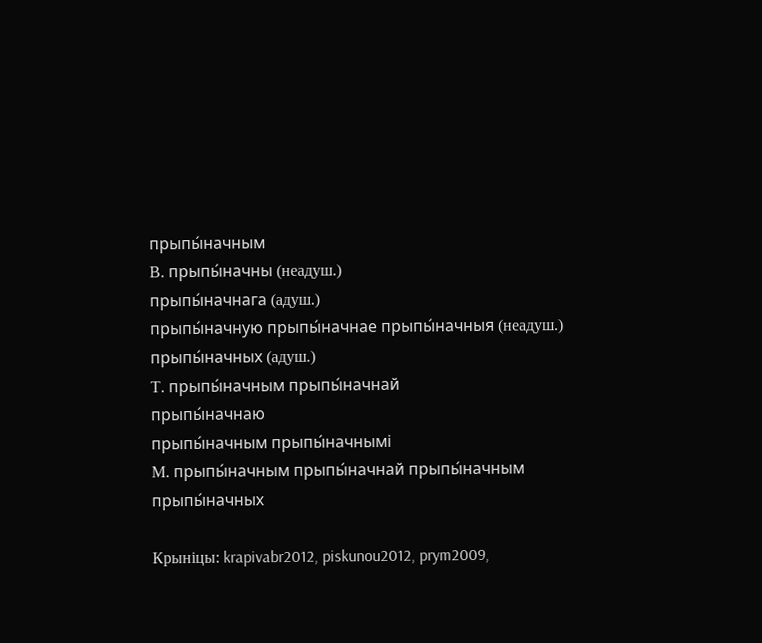прыпы́начным
В. прыпы́начны (неадуш.)
прыпы́начнага (адуш.)
прыпы́начную прыпы́начнае прыпы́начныя (неадуш.)
прыпы́начных (адуш.)
Т. прыпы́начным прыпы́начнай
прыпы́начнаю
прыпы́начным прыпы́начнымі
М. прыпы́начным прыпы́начнай прыпы́начным прыпы́начных

Крыніцы: krapivabr2012, piskunou2012, prym2009,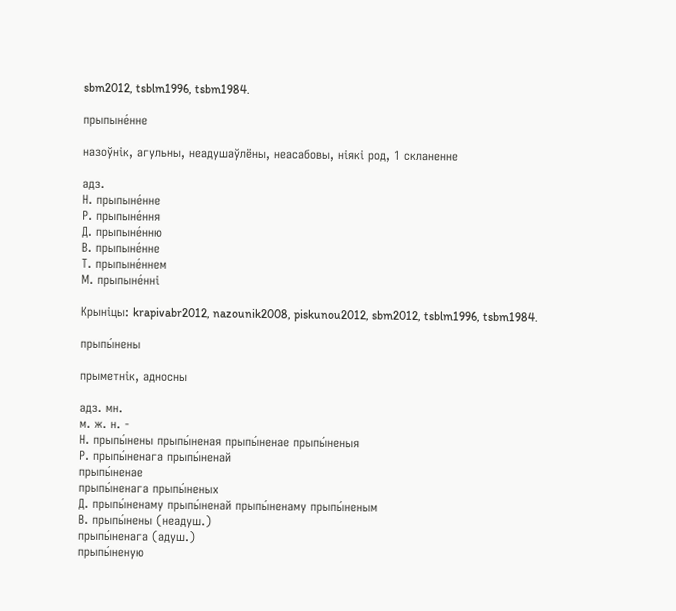sbm2012, tsblm1996, tsbm1984.

прыпыне́нне

назоўнік, агульны, неадушаўлёны, неасабовы, ніякі род, 1 скланенне

адз.
Н. прыпыне́нне
Р. прыпыне́ння
Д. прыпыне́нню
В. прыпыне́нне
Т. прыпыне́ннем
М. прыпыне́нні

Крыніцы: krapivabr2012, nazounik2008, piskunou2012, sbm2012, tsblm1996, tsbm1984.

прыпы́нены

прыметнік, адносны

адз. мн.
м. ж. н. -
Н. прыпы́нены прыпы́неная прыпы́ненае прыпы́неныя
Р. прыпы́ненага прыпы́ненай
прыпы́ненае
прыпы́ненага прыпы́неных
Д. прыпы́ненаму прыпы́ненай прыпы́ненаму прыпы́неным
В. прыпы́нены (неадуш.)
прыпы́ненага (адуш.)
прыпы́неную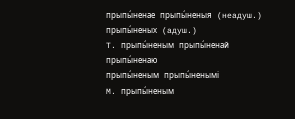прыпы́ненае прыпы́неныя (неадуш.)
прыпы́неных (адуш.)
Т. прыпы́неным прыпы́ненай
прыпы́ненаю
прыпы́неным прыпы́ненымі
М. прыпы́неным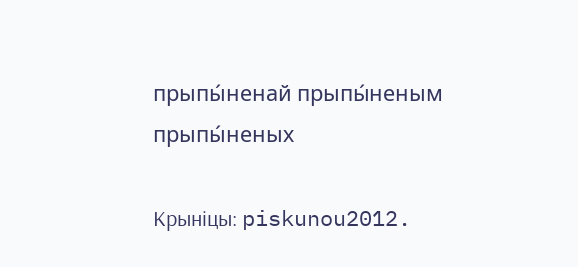прыпы́ненай прыпы́неным прыпы́неных

Крыніцы: piskunou2012.